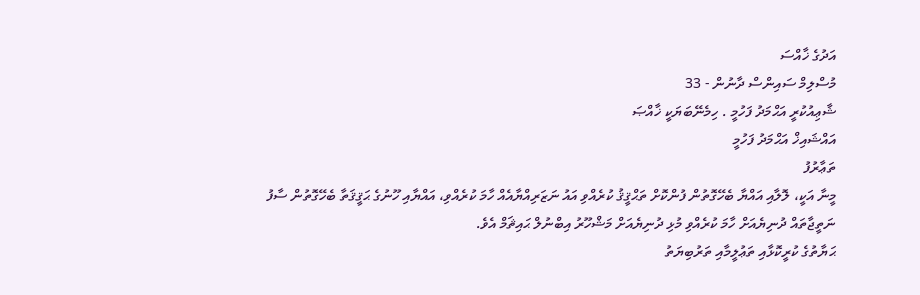އަދުގެ ޚާއްސަ
މުސްލިމް ސައިންސް ދާނުން - 33
ޝާޢިއުކުރީ އަޙްމަދު ފަހުމީ . ހިމެނޭބަޔަކީ ޚާއްޞަ
އައްޝައިޚް އަޙްމަދު ފަހުމީ
ތަޢާރުފު
މީނާ އަކީ، ލޮލާއި އައްޔާ ބެހޭގޮތުން ފުންކޮށް ތަޙްޤީޤު ކުރެއްވި އައު ނަޒަރިއްޔާއެއް ހާމަ ކުރެއްވި، އައްޔާއި ހޫނުގެ ޙަޤީޤަތާ ބެހޭގޮތުން ސާފު ނަތީޖާތައް ދުނިޔެއަށް ހާމަ ކުރެއްވި މުޅި ދުނިޔެއަށް މަޝްހޫރު އިބްނުލް ޙައިޘަމް އެވެ.
ޙަޔާތުގެ ކުރީކޮޅާއި ތަޢުލީމާއި ތަރުބިޔަތު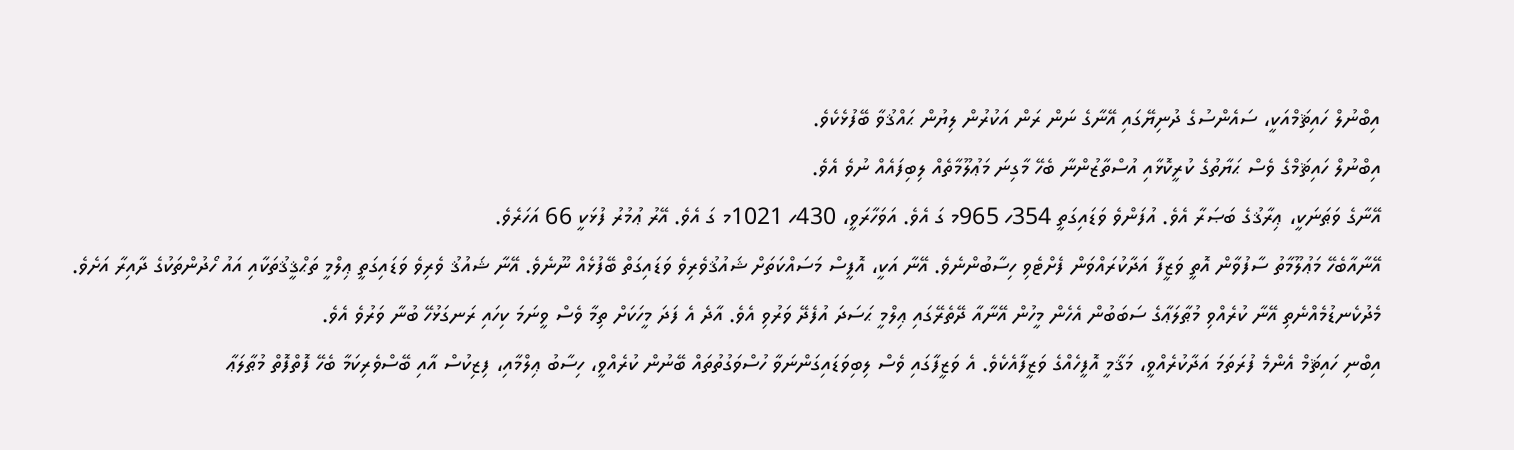އިބްނުލް ހައިޘަމްއަކީ، ސައެންސުގެ ދުނިޔޭގައި އޭނާގެ ނަން ރަން އަކުރުން ލިޔުން ޙައްޤުވާ ބޭފުޅެކެވެ.
އިބްނުލް ހައިޘަމްގެ ވެސް ޙަޔާތުގެ ކުރީކޮޅާއި އުސްތާޒުންނާ ބެހޭ މާގިނަ މަޢުލޫމާތެއް ލިބިފައެއް ނުވެ އެވެ.
އޭނާގެ ވަޠަނަކީ، ޢިރާޤުގެ ބަޞަރާ އެވެ. އުފަންވެ ވަޑައިގަތީ 354ހ 965މ ގަ އެވެ. އަވަހާރަވީ، 430ހ 1021މ ގަ އެވެ. އޭރު ޢުމުރު ފުޅަކީ 66 އަހަރެވެ.
އޭނާއާބެހޭ މަޢުލޫމާތު ސާފުވާން އޮތީ ވަޒީފާ އަދާކުރައްވަން ފެށްޓެވި ހިސާބުންނެވެ. އޭނާ އަކީ، އޮފީސް މަސައްކަތަށް ޝައުޤުވެރިވެ ވަޑައިގަތް ބޭފުޅެއް ނޫނެވެ. އޭނާ ޝައުޤު ވެރިވެ ވަޑައިގަތީ ޢިލްމީ ތަޙްޤީޤުތަކާއި އައު ހޯދުންތަކުގެ ދާއިރާ އަށެވެ. މެދުކެނޑުމެއްނެތި އޭނާ ކުރެއްވި މުޠާލަޢާގެ ސަބަބުން އެހެން މީހުން އޭނާއާ ދޭތެރޭގައި ޢިލްމީ ޙަސަދަ އުފެދޭ ވަރުވި އެވެ. އާދެ އެ ފަދަ މީހަކަށް ތިމާ ވެސް ވީނަމަ ކިހައި ރަނގަޅުހޭ ބުނާ ވަރުވެ އެވެ.
އިބްނި ހައިޘަމް އެންމެ ފުރަތަމަ އަދާކުރެއްވީ، މަޤާމީ އޮފީހެއްގެ ވަޒީފާއެކެވެ. އެ ވަޒީފާގައި ވެސް ލިބިވަޑައިގަންނަވާ ހުސްވަގުތުތައް ބޭނުން ކުރެއްވީ، ހިސާބު ޢިލްމާއި، ފިޒިކުސް އާއި ބޭސްވެރިކަމާ ބެހޭ ފޮތްފޮތް މުޠާލަޢާ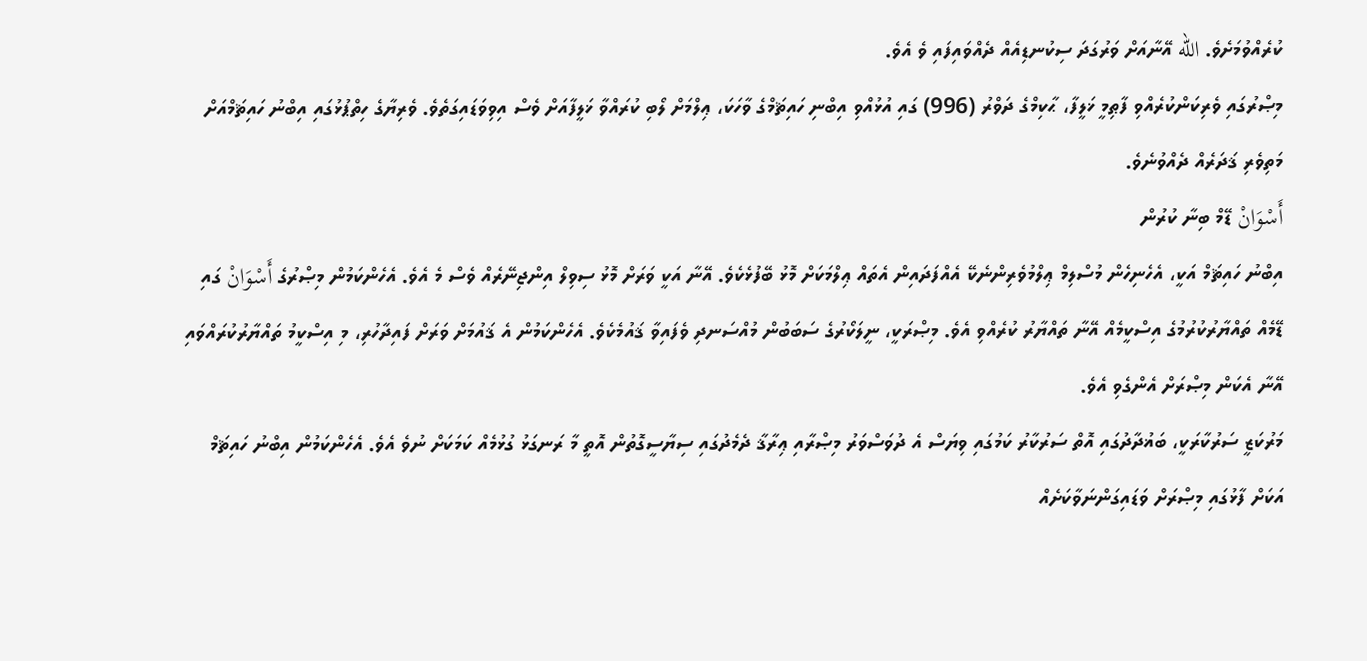ކުރެއްވުމަށެވެ. الله އޭނާއަށް ވަރުގަދަ ސިކުނޑިއެއް ދެއްވައިފައި ވެ އެވެ.
މިޞްރުގައި ވެރިކަންކުރެއްވި ފާޠިމީ ޚަލީފާ، ޙާކިމްގެ ދަވްރު (996) ގައި އުޅުއްވި އިބްނި ހައިޘަމްގެ ވާހަކަ، ޢިލްމަށް ލޯބި ކުރައްވާ ޚަލީފާއަށް ވެސް އިވިވަޑައިގަތެވެ. ވެރިޔާގެ ހިތްޕުޅުގައި އިބްނު ހައިޘަމްއަށް މަތިވެރި ޤަދަރެއް ދެއްވުނެވެ.
أَسْوَانْ ޑޭމް ބިނާ ކުރުން
އިބްނު ހައިޘަމް އަކީ، އެހެނިހެން މުސްލިމް ޢިލްމުވެރިންނެކޭ އެއްފަދައިން އެތައް ޢިލްމަކަށް މޮޅު ބޭފުޅެކެވެ. އޭނާ އަކީ ވަރަށް މޮޅު ސިވިލް އިންޖިނޭރެއް ވެސް މެ އެވެ. އެހެންކަމުން މިޞްރުގެ أَسْوَانْ ގައި ޑޭމެއް ތައްޔާރުކުރުމުގެ އިސްކީމެއް އޭނާ ތައްޔާރު ކުރެއްވި އެވެ. މިޞްރަކީ، ނީލަކޯރުގެ ސަބަބުން މުއްސަނދި ވެފައިވާ ޤައުމެކެވެ. އެހެންކަމުން އެ ޤައުމަށް ވަރަށް ފައިދާހުރި، މި އިސްކީމު ތައްޔާރުކުރައްވައި އޭނާ އެކަން މިޞްރަށް އެންގެވި އެވެ.
މަރުކަޒީ ސަރުކާރަކީ، ބަޣުދާދުގައި އޮތް ސަރުކާރު ކަމުގައި ވިޔަސް އެ ދުވަސްވަރު މިޞްރާއި ޢިރާޤާ ދެމެދުގައި ސިޔާސީގޮތުން އޮތީ މާ ރަނގަޅު ގުޅުމެއް ކަމަކަށް ނުވެ އެވެ. އެހެންކަމުން އިބްނު ހައިޘަމް އަކަށް ފާޅުގައި މިޞްރަށް ވަޑައިގަންނަވާކަށެއް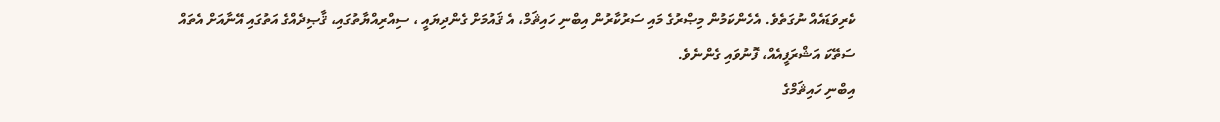ކެރިވަޑައެއް ނުގަތެވެ. އެހެންކަމުން މިޞްރުގެ މައި ސަރުކާރުން އިބްނި ހައިޘަމް، އެ ޤައުމަށް ގެންދިޔައީ ، ސިއްރިއްޔާތުގައި، ޤާޞިދެއްގެ އަތުގައި އޭނާއަށް އެތައް ސަތޭކަ އަޝްރަފީއެއް، ފޮނުވައި ގެންނެވެ.
އިބްނި ހައިޘަމްގެ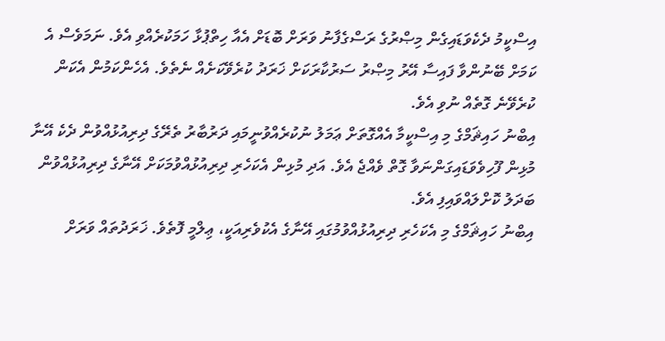އިސްކީމު ދެކެވަޑައިގެން މިޞްރުގެ ރަސްގެފާނު ވަރަށް ބޮޑަށް އެއާ ހިތްޕުޅާ ހަމަކުރެއްވި އެވެ. ނަމަވެސް އެ ކަމަށް ބޭނުންވާ ފައިސާ އޭރު މިޞްރު ސަރުކާރަކަށް ޚަރަދު ކުރެވޭކަށެއް ނެތެވެ. އެހެންކަމުން އެކަން ކުރެވޭނެ ގޮތެއް ނުވި އެވެ.
އިބްނު ހައިޘަމްގެ މި އިސްކީމާ އެއްގޮތަށް ޢަމަލު ނުކުރެއްވުނީމައި ދަރުބާރު ތެރޭގެ ދިރިއުޅުއްވުން ދެކެ އޭނާ މުޅިން ފޫހިވެވަޑައިގަންނަވާ ގޮތް ވެއްޖެ އެވެ. އަދި މުޅިން އެކަހެރި ދިރިއުޅުއްވުމަކަށް އޭނާގެ ދިރިއުޅުއްވުން ބަދަލު ކޮށްލައްވައިފި އެވެ.
އިބްނު ހައިޘަމްގެ މި އެކަހެރި ދިރިއުޅުއްވުމުގައި އޭނާގެ އެކުވެރިއަކީ، ޢިލްމީ ފޮތެވެ. ޚަރަދުތައް ވަރަށް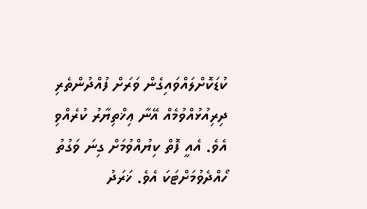ކުޑަކޮށްލައްވައިގެން ވަރަށް ފުއްދުންތެރި ދިރިއުޅުއްވުމެއް އޭނާ ޢިޚްތިޔާރު ކުރެއްވި އެވެ. އެއީ ފޮތް ކިޔުއްވުމަށް ގިނަ ވަގުތު ހޯއްދެވުމަށްޓަކަ އެވެ. ޚަރަދު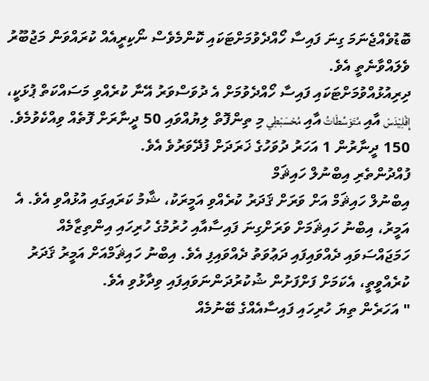ބޮޑުވެއްޖެނަމަ ގިނަ ފައިސާ ހޯއްދެވުމަށްޓަކައި ކޮންމެވެސް ނޯކިރީއެއް ކުރައްވަން މަޖުބޫރު ވެލައްވާނެތީ އެވެ.
ދިރިއުޅުއްވުމަށްޓަކައި ފައިސާ ހޯއްދެވުމަށް އެ ދުވަސްވަރު އޭނާ ކުރެއްވި މަސައްކަތް ޕުޅަކީ، إِقْلِيْدَسْ އާއި مُتَوَسِّطَاتُ އާއި مُحْسَبْطِي މި ތިންފޮތް ލިޔުއްވައި 50 ދީނާރަށް ފޮތެއް ވިއްކެވުމެވެ. 150 ދީނާރުން 1 އަހަރު ދުވަހުގެ ޚަރަދަށް ފުދޭވަރުވެ އެވެ.
ފުއްދުންތެރި އިބްނުލް ހައިޘަމް
އިބްނުލް ހައިޘަމް އަށް ވަރަށް ޤަދަރު ކުރެއްވި އަމީރަކު، ޝާމު ކަރައިގައި އުޅުއްވި އެވެ. އެ އަމީރު، އިބްނު ހައިޘަމަށް ވަރަށްގިނަ ފައިސާއާއި ހުރުމުގެ ހުރިހައި އިންތިޒާމެއް ހަމަޖައްސަވައި ދެއްވައިފައި ދަޢުވަތު ދެއްވައިފި އެވެ. އިބްނު ހައިޘަމްއަށް އަމީރު ޤަދަރު ކުރެއްވީތީ، އެކަމަށް ފަށްފަށުން ޝުކުރުދަންނަވައިފައި ވިދާޅުވި އެވެ.
" އަހަރެން ތިޔަ ހުރިހައި ފައިސާއެއްގެ ބޭނުމެއް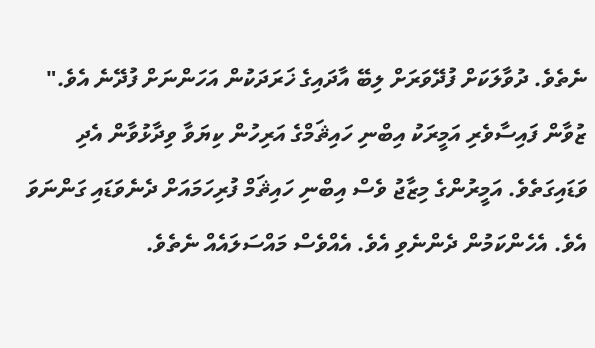ނެތެވެ. ދުވާލަކަށް ފުދޭވަރަށް ލިބޭ އާދައިގެ ޚަރަދަކުން އަހަންނަށް ފުދޭނެ އެވެ."
ޒުވާން ފައިސާވެރި އަމީރަކު އިބްނި ހައިޘަމްގެ އަރިހުން ކިޔަވާ ވިދާޅުވާން އެދި ވަޑައިގަތެވެ. އަމީރުންގެ މިޒާޖު ވެސް އިބްނި ހައިޘަމް ފުރިހަމައަށް ދެނެވަޑައި ގަންނަވަ އެވެ. އެހެންކަމުން ދެންނެވި އެވެ. އެއްވެސް މައްސަލައެއް ނެތެވެ.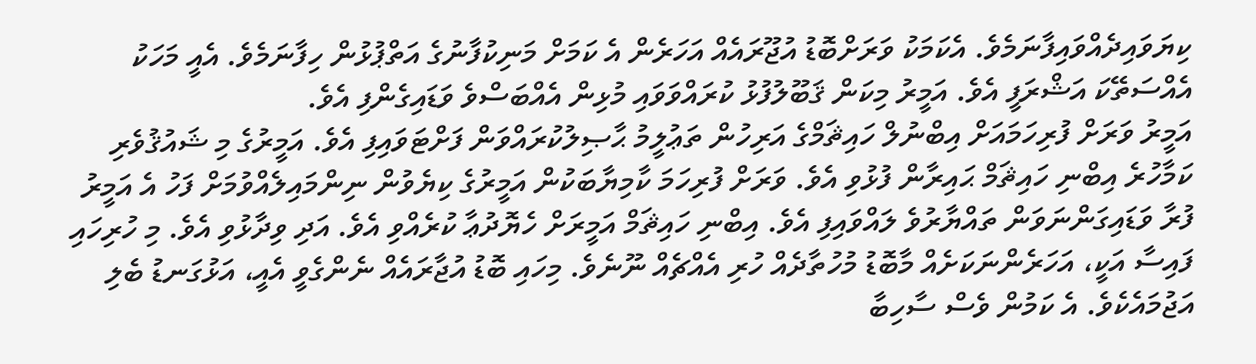ކިޔަވައިދެއްވައިފާނަމެވެ. އެކަމަކު ވަރަށްބޮޑު އުޖޫރައެއް އަހަރެން އެ ކަމަށް މަނިކުފާނުގެ އަތްޕުޅުން ހިފާނަމެވެ. އެއީ މަހަކު އެއްސަތޭކަ އަޝްރަފީ އެވެ. އަމީރު މިކަން ޤަބޫލުފުޅު ކުރައްވަވައި މުޅިން އެއްބަސްވެ ވަޑައިގެންފި އެވެ.
އަމީރު ވަރަށް ފުރިހަމައަށް އިބްނުލް ހައިޘަމްގެ އަރިހުން ތަޢުލީމު ޙާޞިލުކުރައްވަން ފަށްޓަވައިފި އެވެ. އަމީރުގެ މި ޝައުޤުވެރި ކަމާހުރެ އިބްނި ހައިޘަމް ޙައިރާން ފުޅުވި އެވެ. ވަރަށް ފުރިހަމަ ކާމިޔާބަކުން އަމީރުގެ ކިޔެވުން ނިންމައިލެއްވުމަށް ފަހު އެ އަމީރު ފުރާ ވަޑައިގަންނަވަން ތައްޔާރުވެ ލައްވައިފި އެވެ. އިބްނި ހައިޘަމް އަމީރަށް ހެޔޮދުޢާ ކުރެއްވި އެވެ. އަދި ވިދާޅުވި އެވެ. މި ހުރިހައި ފައިސާ އަކީ، އަހަރެންނަކަށެއް މާބޮޑު މުހުތާދެއް ހުރި އެއްޗެއް ނޫނެވެ. މިހައި ބޮޑު އުޖާރައެއް ނެންގެވީ އެއީ، އަޅުގަނޑު ބެލި އަޖުމައެކެވެ. އެ ކަމުން ވެސް ސާހިބާ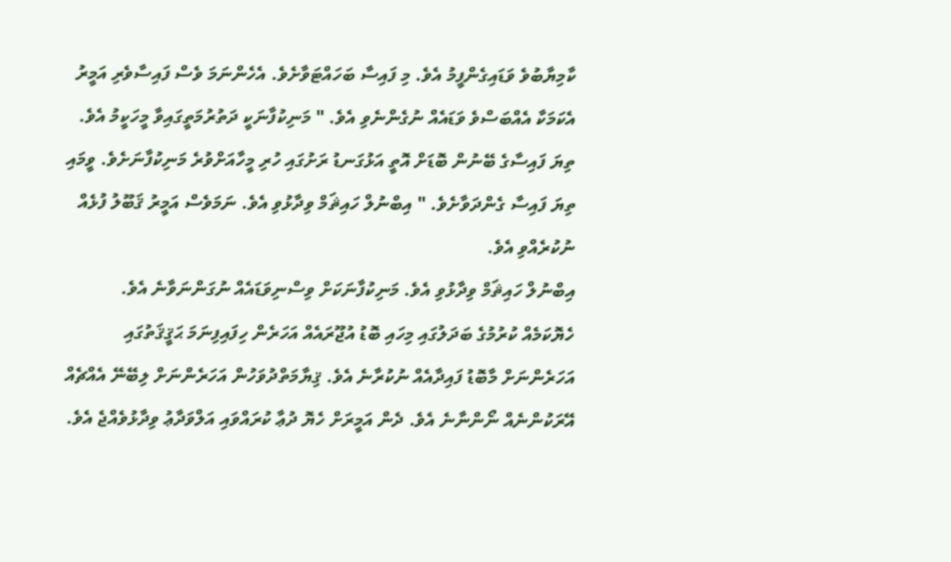ކާމިޔާބުވެ ވަޑައިގެންފީމު އެވެ. މި ފައިސާ ބަހައްޓަވާށެވެ. އެހެންނަމަ ވެސް ފައިސާވެރި އަމީރު އެކަމަކާ އެއްބަސްވެ ވަޑައެއް ނުގެންނެވި އެވެ. " މަނިކުފާނަކީ ދަތުރުމަތީގައިވާ މީހަކީމު އެވެ. ތިޔަ ފައިސާގެ ބޭނުން ބޮޑަށް އޮތީ އަޅުގަނޑު ރަށުގައި ހުރި މީހާއަށްވުރެ މަނިކުފާނަށެވެ. ވީމައި ތިޔަ ފައިސާ ގެންދަވާށެވެ. " އިބްނުލް ހައިޘަމް ވިދާޅުވި އެވެ. ނަމަވެސް އަމީރު ޤަބޫލު ފުޅެއް ނުކުރެއްވި އެވެ.
އިބްނުލް ހައިޘަމް ވިދާޅުވި އެވެ. މަނިކުފާނަކަށް ވިސްނިވަޑައެއް ނުގަންނަވާނެ އެވެ. ހެޔޮކަމެއް ކުރުމުގެ ބަދަލުގައި މިހައި ބޮޑު އުޖޫރައެއް އަހަރެން ހިފައިފިނަމަ ޙަޤީޤަތުގައި އަހަރެންނަށް މާބޮޑު ފައިދާއެއް ނުކުރާނެ އެވެ. ޤިޔާމަތްދުވަހުން އަހަރެންނަށް ލިބޭނޭ އެއްޗެއް އޭރަކުންނެއް ނޯންނާނެ އެވެ. ދެން އަމީރަށް ހެޔޮ ދުޢާ ކުރައްވައި އަލްވަދާޢު ވިދާޅުވެއްޖެ އެވެ.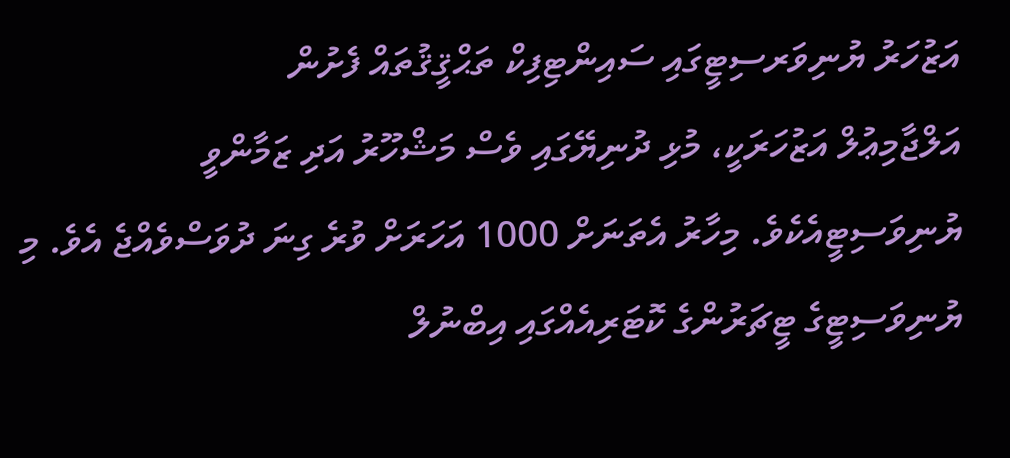އަޒުހަރު ޔުނިވަރސިޓީގައި ސައިންޓިފިކް ތަޙްޤީޤުތައް ފެށުން
އަލްޖާމިޢުލް އަޒުހަރަކީ، މުޅި ދުނިޔޭގައި ވެސް މަޝްހޫރު އަދި ޒަމާންވީ ޔުނިވަސިޓީއެކެވެ. މިހާރު އެތަނަށް 1000 އަހަރަށް ވުރެ ގިނަ ދުވަސްވެއްޖެ އެވެ. މި ޔުނިވަސިޓީގެ ޓީޗަރުންގެ ކޮޓަރިއެއްގައި އިބްނުލް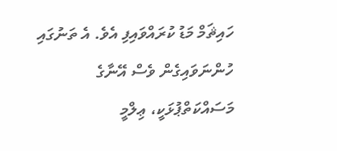ހައިޘަމް މަޑު ކުރައްވައިފި އެވެ. އެ ތަނުގައި ހުންނަވައިގެން ވެސް އޭނާގެ މަސައްކަތްޕުޅަކީ، ޢިލްމީ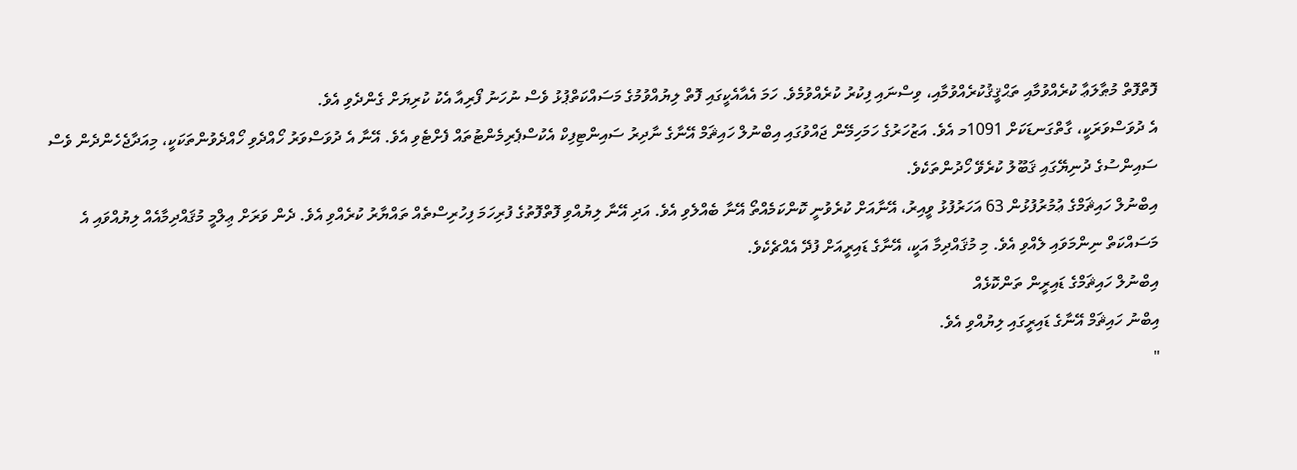ފޮތްފޮތް މުޠާލަޢާ ކުރެއްވުމާއި ތަޙްޤީޤުކުރެއްވުމާއި، ވިސްނައި ފިކުރު ކުރެއްވުމެވެ. ހަމަ އެއާއެކީގައި ފޮތް ލިޔުއްވުމުގެ މަސައްކަތްޕުޅު ވެސް ނުހަނު ފޯރިއާ އެކު ކުރިޔަށް ގެންދެވި އެވެ.
އެ ދުވަސްވަރަކީ، ގާތްގަނޑަކަށް 1091މ އެވެ. އަޒުހަރުގެ ހަމަހިމޭން ޖައްވުގައި އިބްނުލް ހައިޘަމް އޭނާގެ ނާދިރު ސައިންޓިފިކް އެކުސްޕެރިމެންޓުތައް ފެށްޓެވި އެވެ. އޭނާ އެ ދުވަސްވަރު ހޯއްދެވި ހޯއްދެވުންތަކަކީ، މިއަދާޖެހެންދެން ވެސް ސައިންސުގެ ދުނިޔޭގައި ޤަބޫލު ކުރެވޭ ހޯދުންތަކެވެ.
އިބްނުލް ހައިޘަމްގެ ޢުމުރުފުޅުން 63 އަހަރުފުޅު ވީއިރު، އޭނާއަށް ކުރެވުނީ ކޮންކަމެއްތޯ އޭނާ ބެއްލެވި އެވެ. އަދި އޭނާ ލިޔުއްވި ފޮތްފޮތުގެ ފުރިހަމަ ފިހުރިސްތެއް ތައްޔާރު ކުރެއްވި އެވެ. ދެން ވަރަށް ޢިލްމީ މުޤައްދިމާއެއް ލިޔުއްވައި އެ މަސައްކަތް ނިންމަވައި ލެއްވި އެވެ. މި މުޤައްދިމާ އަކީ، އޭނާގެ ޑައިރީއަށް ފުދޭ އެއްޗެކެވެ.
އިބްނުލް ހައިޘަމްގެ ޑައިރީން ތަންކޮޅެއް
އިބްނު ހައިޘަމް އޭނާގެ ޑައިރީގައި ލިޔުއްވި އެވެ.
"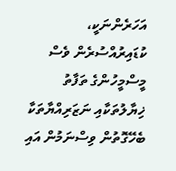އަހަރެންނަކީ، ކުޑައިރުއްސުރެން ވެސް މީސްމީހުންގެ ތަފާތު ޚިޔާލުތަކާއި ނަޒަރިއްޔާތަކާ ބެހޭގޮތުން ވިސްނަމުން އައި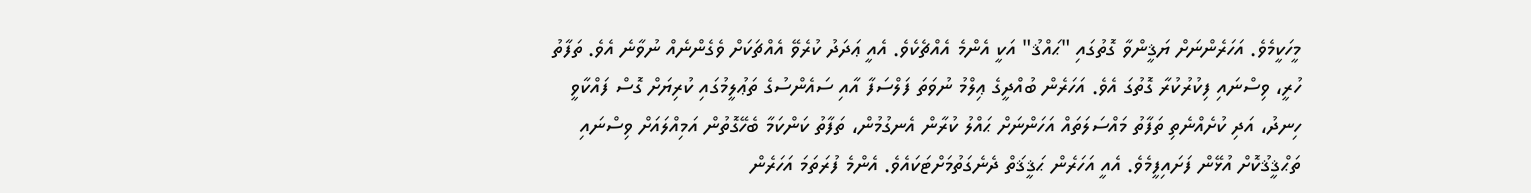މީހަކީމެވެ. އަހަރެންނަށް ޔަޤީންވާ ގޮތުގައި "ޙައްޤު" އަކީ އެންމެ އެއްޗެކެވެ. އެއީ ޢަދަދު ކުރެވޭ އެއްޗަކަށް ވެގެންނެއް ނުވާނެ އެވެ. ތަފާތު ހުރީ، ވިސްނައި ފިކުރުކުރާ ގޮތުގަ އެވެ. އަހަރެން ބުއްދީގެ ޢިލްމު ނުވަތަ ފަލްސަފާ އާއި ސައެންސުގެ ތަޢުލީމުގައި ކުރިޔަށް ގޮސް ފައްކާވީ ހިނދު، އަދި ކުށެއްނެތި ތަފާތު މައްސަލަތައް އަހަންނަށް ޙައްލު ކުރާން އެނގުމުން، ތަފާތު ކަންކަމާ ބެހޭގޮތުން އަމިއްލައަށް ވިސްނައި ތަޙްޤީޤުކޮށް އުޅޭން ފަށައިފީމެވެ. އެއީ އަހަރެން ޙަޤީޤަތް ދެނެގަތުމަށްޓަކައެވެ. އެންމެ ފުރަތަމަ އަހަރެން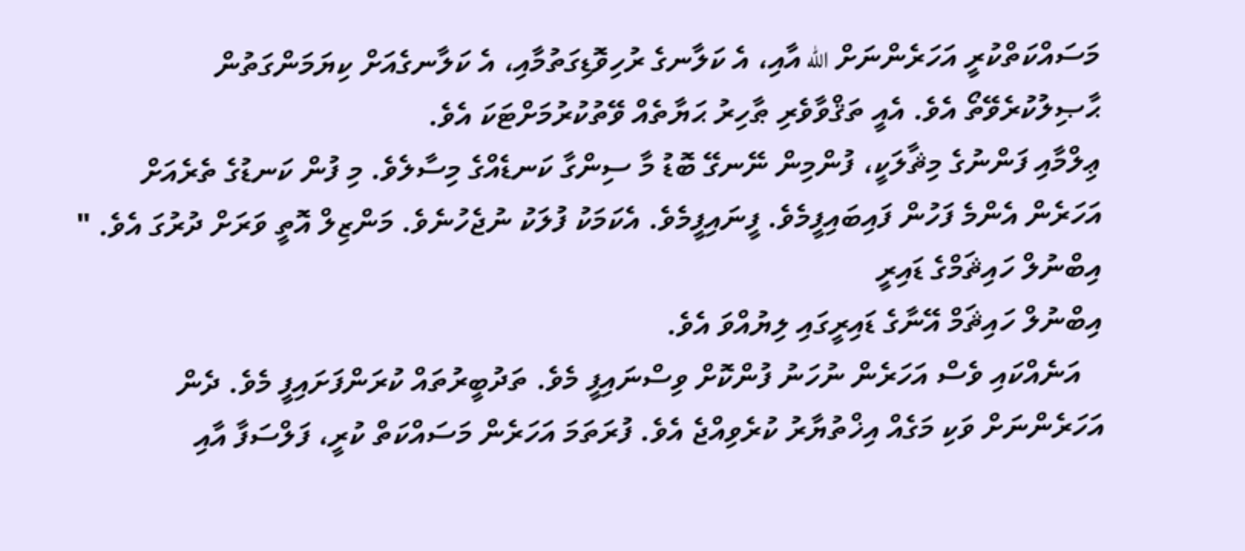މަސައްކަތްކުރީ އަހަރެންނަށް الله އާއި، އެ ކަލާނގެ ރުހިވޮޑިގަތުމާއި، އެ ކަލާނގެއަށް ކިޔަމަންގަތުން ޙާޞިލުކުރެވޭތޯ އެވެ. އެއީ ތަޤްވާވެރި ޠާހިރު ޙަޔާތެއް ވޭތުކުރުމަށްޓަކަ އެވެ.
ޢިލްމާއި ފަންނުގެ މިޘާލަކީ، ފުންމިން ނޭނގޭ ބޮޑު މާ ސިންގާ ކަނޑެއްގެ މިސާލެވެ. މި ފުން ކަނޑުގެ ތެރެއަށް އަހަރެން އެންމެ ފަހުން ފައިބައިފީމެވެ. ފީނައިފީމެވެ. އެކަމަކު ފުލަކު ނުޖެހުނެވެ. މަންޒިލް އޮތީ ވަރަށް ދުރުގަ އެވެ. "
އިބްނުލް ހައިޘަމްގެ ޑައިރީ
އިބްނުލް ހައިޘަމް އޭނާގެ ޑައިރީގައި ލިޔުއްވަ އެވެ.
   އަނެއްކައި ވެސް އަހަރެން ނުހަނު ފުންކޮށް ވިސްނައިފީ މެވެ. ތަދުބީރުތައް ކުރަންފަށައިފީ މެވެ. ދެން އަހަރެންނަށް ވަކި މަގެއް އިޚްތުޔާރު ކުރެވިއްޖެ އެވެ. ފުރަތަމަ އަހަރެން މަސައްކަތް ކުރީ، ފަލްސަފާ އާއި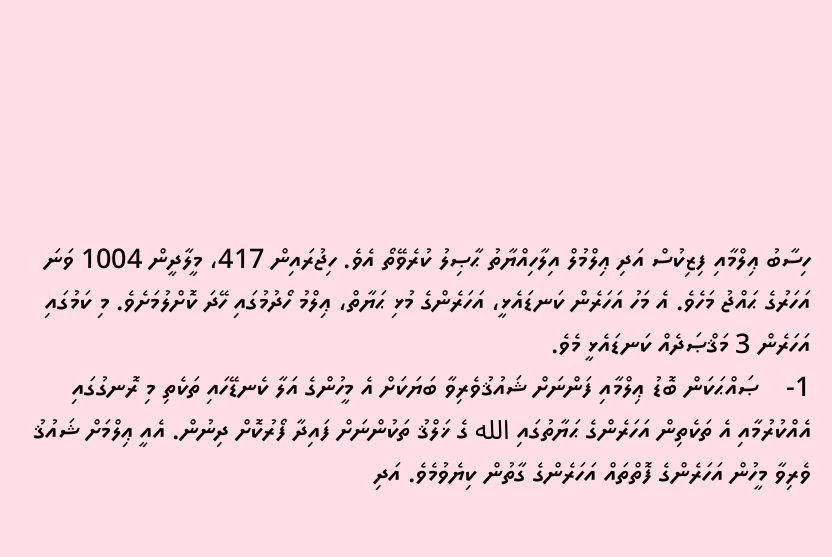ހިސާބު ޢިލްމާއި ފިޒިކުސް އަދި ޢިލްމުލް އިލާހިއްޔާތު ޙާޞިލު ކުރެވޭތޯ އެވެ. ހިޖުރައިން 417، މީލާދީން 1004 ވަނަ އަހަރުގެ ޙައްޖު މަހެވެ. އެ މަހު އަހަރެން ކަނޑައެޅީ، އަހަރެންގެ މުޅި ޙަޔާތް، ޢިލްމު ހޯދުމުގައި ހޭދަ ކޮށްލުމަށެވެ. މި ކަމުގައި އަހަރެން 3 މަޤްޞަދެއް ކަނޑައެޅީ މެވެ.
1-    ޞައްޙަކަން ބޮޑު ޢިލްމާއި ފަންނަށް ޝައުޤުވެރިވާ ބަޔަކަށް އެ މީހުންގެ އަލާ ކެނޑޭހައި ތަކެތި މި ރޮނގުގައި އެއްކުރުމާއި އެ ތަކެތިން އަހަރެންގެ ޙަޔާތުގައި الله ގެ ޚަލްޤު ތަކުންނަށް ފައިދާ ފޯރުކޮށް ދިނުން. އެއީ ޢިލްމަށް ޝައުޤު ވެރިވާ މީހުން އަހަރެންގެ ފޮތްތައް އަހަރެންގެ ގާތުން ކިޔެވުމެވެ. އަދި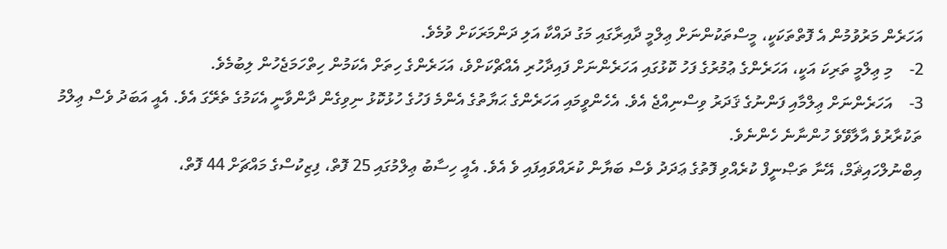އަހަރެން މަރުވުމުން އެ ފޮތްތަކަކީ، މީސްތަކުންނަށް ޢިލްމީ ދާއިރާގައި މަގު ދައްކާ އަލި ދަންމަރަކަށް ވުމެވެ.
2-    މި ޢިލްމީ ތަރިކަ އަކީ، އަހަރެންގެ ޢުމުރުގެ ފަހު ކޮޅުގައި އަހަރެންނަށް ފައިދާހުރި އެއްޗްކަށްވެ، އަހަރެންގެ ހިތަށް އެކަމުން ހިތްހަމަޖެހުން ލިބުމެވެ.
3-    އަހަރެންނަށް ޢިލްމާއި ފަންނުގެ ޤަދަރު ވިސްނިއްޖެ އެވެ. އެހެންވީމައި އަހަރެންގެ ޙަޔާތުގެ އެންމެ ފަހުގެ ހުޅުކޮޅު ނިވިގެން ދާންވާނީ އެކަމުގެ ތެރޭގަ އެވެ. އެއީ އަބަދު ވެސް ޢިލްމު ތަކުރާރުވެ އާލާވޭވެ ހުންނާނެ ހެންނެވެ.
އިބްނުލްހައިޘަމް، އޭނާ ތަޞްނީފް ކުރެއްވި ފޮތުގެ ޢަދަދު ވެސް ބަޔާން ކުރައްވައިފައި ވެ އެވެ. އެއީ ހިސާބު ޢިލްމުގައި 25 ފޮތް، ފިޒިކުސްގެ މައްޗަށް 44 ފޮތް،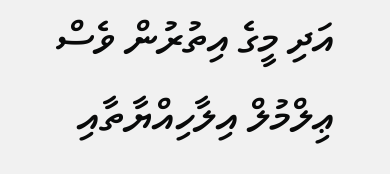އަދި މީގެ އިތުރުން ވެސް ޢިލްމުލް އިލާހިއްޔާތާއި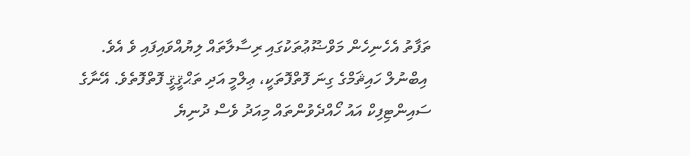ތަފާތު އެހެނިހެން މަވްޟޫޢުތަކުގައި ރިސާލާތައް ލިޔުއްވައިފައި ވެ އެވެ.
 އިބްނުލް ހައިޘަމްގެ ގިނަ ފޮތްފޮތަކީ، ޢިލްމީ އަދި ތަޙްޤީޤީ ފޮތްފޮތެވެ. އޭނާގެ ސައިންޓިފިކް އައު ހޯއްދެވުންތައް މިއަދު ވެސް ދުނިޔެ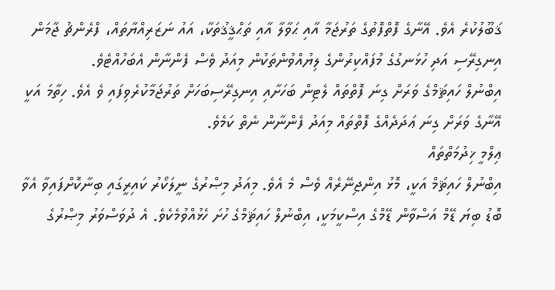ޤަބޫލުކުރެ އެވެ. އޭނާގެ ފޮތްފޮތުގެ ތަރުޖަމާ އާއި ޙަވާލާ އާއި ތަޙްޤީޤުތަކާ، އައު ނަޒަރިއްޔާތައް، ފްރެންޗު ޖާމަން އިނގިރޭސި އަދި ހުޅަނގުގެ މުފައްކިރުންގެ ލިޔުއްވުންތަކުން މިއަދު ވެސް ފެންނާން އެބަހުއްޓެވެ.
އިބްނުލް ހައިޘަމްގެ ވަރަށް ގިނަ ފޮތްތައް ލެޓިން ބަހަށާއި އިނގިރޭސިބަހަށް ތަރުޖަމާކުރެވިފައި ވެ އެވެ. ހިތާމަ އަކީ އޭނާގެ ވަރަށް ގިނަ ޢަދަދެއްގެ ފޮތްތައް މިއަދު ފެންނާން ނެތް ކަމެވެ.
ޢިލްމީ ޚިދުމަތްތައް
އިބްނުލް ހައިޘަމް އަކީ، މޮޅު އިންޖިނޭރެއް ވެސް މެ އެވެ. މިއަދު މިޞްރުގެ ނީލަކޯރު ކައިރީގައި ބިނާކޮށްފައިވާ އެވާ ބޮޑު ބިޔަ ޑޭމް އަސްވާން ޑޭމްގެ އިސްކީމަކީ، އިބްނުލް ހައިޘަމްގެ ހުށަ ހެޅުއްވުމެކެވެ. އެ ދުވަސްވަރު މިޞްރުގެ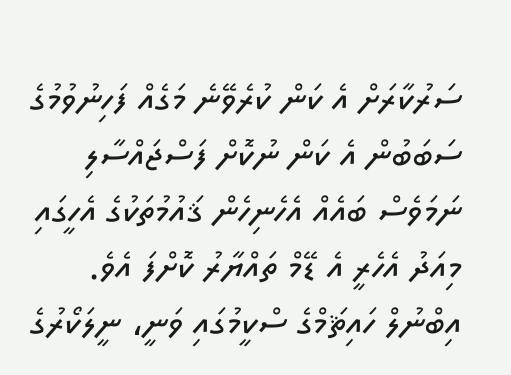ސަރުކާރަށް އެ ކަން ކުރެވޭނެ މަގެއް ފަހިނުވުމުގެ ސަބަބުން އެ ކަން ނުކޮށް ފަސްޖައްސާލި ނަމަވެސް ބައެއް އެހެނިހެން ޤައުމުތަކުގެ އެހީގައި މިއަދު އެހެރީ އެ ޑޭމް ތައްޔާރު ކޮށްފަ އެވެ.
އިބްނުލް ހައިޘަމްގެ ސްކީމުގައި ވަނީ، ނީލަކޯރުގެ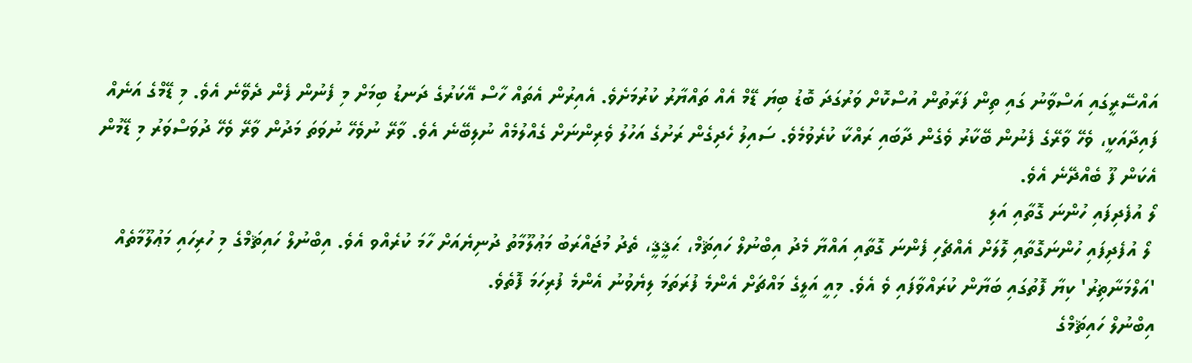އައްސޭރީގައި އަސްވާނު ގައި ތިން ފަރާތުން އުސްކޮށް ވަރުގަދަ ބޮޑު ބިޔަ ޑޭމް އެއް ތައްޔާރު ކުރުމަށެވެ. އެއިރުން އެތައް ހާސް އޭކަރުގެ ދަނޑު ބިމަށް މި ފެނުން ފެން ދެވޭނެ އެވެ. މި ޑޭމްގެ އަނެއް ފައިދާއަކީ، ވެހޭ ވާރޭގެ ފެނުން ބޭކާރު ވެގެން ދާބައި ރައްކާ ކުރެވުމެވެ. ސައިލު ހެދިގެން ރަށުގެ އަހުލު ވެރިންނަށް ގެއްލުމެއް ނުލިބޭނެ އެވެ. ވާރޭ ނުވެހޭ ނުވަތަ މަދުން ވާރޭ ވެހޭ ދުވަސްވަރު މި ޑޭމުން އެކަން ފޫ ބެއްދޭނެ އެވެ.
ލޯ އުފެދިފައި ހުންނަ ގޮތާއި އަލި
 ލޯ އުފެދިފައި ހުންނަގޮތާއި ލޮލަށް އެއްޗެހި ފެންނަ ގޮތާއި އައްޔާ މެދު އިބްނުލް ހައިޘަމް، ޙަޤީޤީ، ތެދު މުޖައްރަބު މަޢުލޫމާތު ދުނިޔެއަށް ހާމަ ކުރެއްވ އެވެ. އިބްނުލް ހައިޘަމްގެ މި ހުރިހައި މަޢުލޫމާތެއް 'އަލްމަނާޡިރު' ކިޔާ ފޮތުގައި ބަޔާން ކުރައްވާފައި ވެ އެވެ. މިއީ އަލީގެ މައްޗަށް އެންމެ ފުރަތަމަ ލިޔެވުނު އެންމެ ފުރިހަމަ ފޮތެވެ.
އިބްނުލް ހައިޘަމްގެ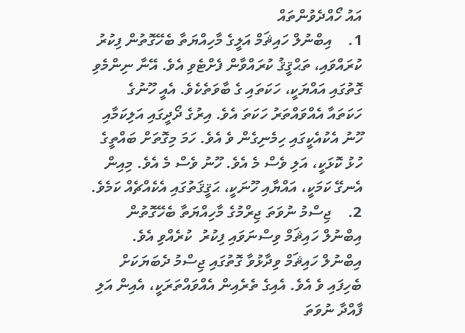އައު ހޯއްދެވުންތައް
1.    އިބްނުލް ހައިޘަމް އަލީގެ މާހިއްޔަތާ ބެހޭގޮތުން ފިކުރު ކުރައްވައި، ތަޙްޤީޤު ކުރައްވާން ފެށްޓެވި އެވެ. އޭނާ ނިންމެވި ގޮތުގައި އައްޔަކީ، ހަކަތައި ގެ ބާވަތެކެވެ. އެއީ ހޫނުގެ ހަކަތައާ އެއްވައްތަރު ހަކަތަ އެވެ. އިރުގެ ދޯދީގައި އަލިކަމާއި ހޫނު އެކުއެކީގައި ހިމެނިގެން ވެ އެވެ. ހަމަ މިގޮތަށް ބައްތީގެ ހުޅު ކޮޅަކީ، އަލި ވެސް މެ އެވެ. ހޫނު ވެސް މެ އެވެ. މިއިން އެނގޭ ކަމަކީ، އައްޔާއި ހޫނަކީ، ޙަޤީޤަތުގައި އެކެއްޗެއް ކަމެވެ.
2.    ޖިސްމު ނުވަތަ ޖިރްމުގެ މާހިއްޔަތާ ބެހޭގޮތުން އިބްނުލް ހައިޘަމް ވިސްނަވައި ފިކުރު  ކުރެއްވި އެވެ. އިބްނުލް ހައިޘަމް ވިދާޅުވާ ގޮތުގައި ޖިސްމު ދެބަޔަކަށް ބެހިފައި ވެ އެވެ. އެއިގެ ތެރެއިން އެއްވައްތަރަކީ، އެއިން އަލި ފާއްދާ ނުވަތަ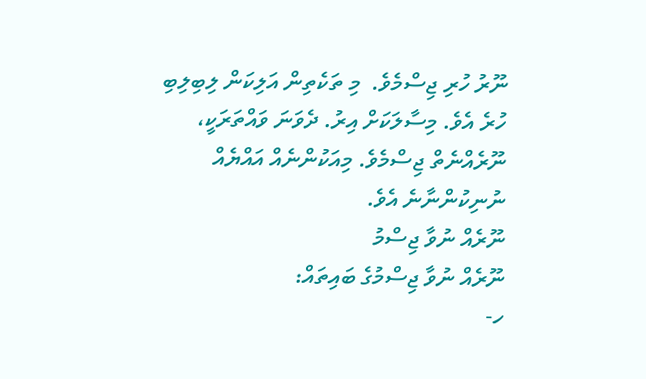ނޫރު ހުރި ޖިސްމެވެ.  މި ތަކެތިން އަލިކަން ލިބިލިބި ހުރެ އެވެ. މިސާލަކަށް އިރު. ދެވަނަ ވައްތަރަކީ، ނޫރެއްނެތް ޖިސްމެވެ. މިއަކުންނެއް އައްޔެއް ނުނިކުންނާނެ އެވެ.
ނޫރެއް ނުވާ ޖިސްމު
ނޫރެއް ނުވާ ޖިސްމުގެ ބައިތައް:
ހ-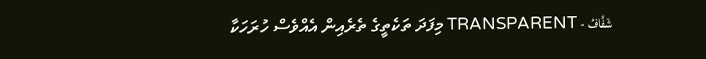شَفَّافُ - TRANSPARENT މިފަދަ ތަކެތީގެ ތެރެއިން އެއްވެސް ހުރަހަކާ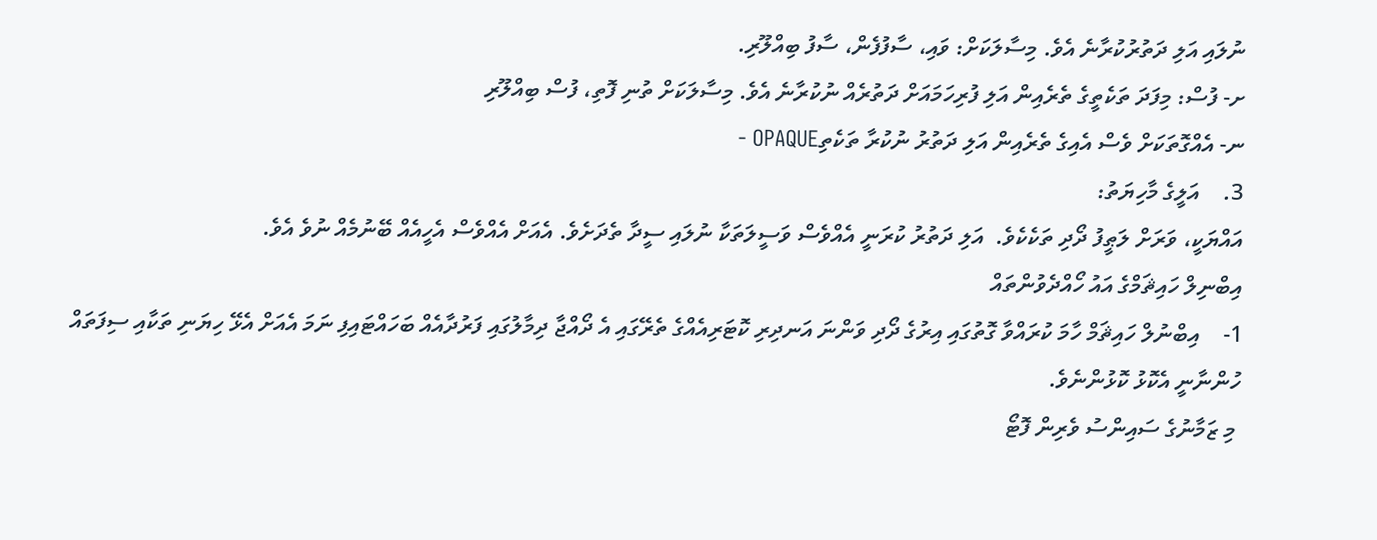ނުލައި އަލި ދަތުރުކުރާނެ އެވެ. މިސާލަކަށް: ވައި، ސާފުފެން، ސާފު ބިއްލޫރި.
ށ- ފުސް: މިފަދަ ތަކެތީގެ ތެރެއިން އަލި ފުރިހަމައަށް ދަތުރެއް ނުކުރާނެ އެވެ. މިސާލަކަށް ތުނި ފޮތި، ފުސް ބިއްލޫރި
ނ- އެއްގޮތަކަށް ވެސް އެއިގެ ތެރެއިން އަލި ދަތުރު ނުކުރާ ތަކެތިOPAQUE -
3.    އަލީގެ މާހިޔަތު:
އައްޔަކީ، ވަރަށް ލަޠީފު ދޯދި ތަކެކެވެ.  އަލި ދަތުރު ކުރަނީ އެއްވެސް ވަސީލަތަކާ ނުލައި ސީދާ ތެދަށެވެ. އެއަށް އެއްވެސް އެހީއެއް ބޭނުމެއް ނުވެ އެވެ.
އިބްނިލް ހައިޘަމްގެ އައު ހޯއްދެވުންތައް
1-    އިބްނުލް ހައިޘަމް ހާމަ ކުރައްވާ ގޮތުގައި އިރުގެ ދޯދި ވަންނަ އަނދިރި ކޮޓަރިއެއްގެ ތެރޭގައި އެ ދޯއްޖާ ދިމާލުގައި ފަރުދާއެއް ބަހައްޓައިފި ނަމަ އެއަށް އެޅޭ ހިޔަނި ތަކާއި ސިފަތައް ހުންނާނީ އެކޮޅު ކޮޅުންނެވެ.
 މި ޒަމާނުގެ ސައިންސު ވެރިން ފޮޓޯ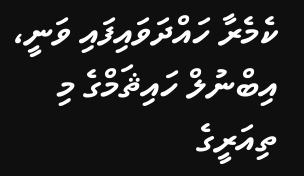ކެމެރާ ހައްދަވައިފައި ވަނީ، އިބްނުލް ހައިޘަމްގެ މި ތިއަރީގެ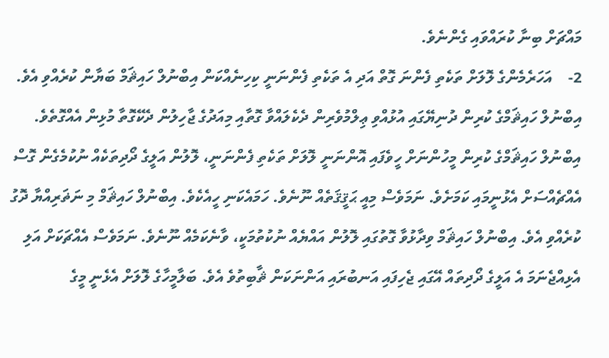މައްޗަށް ބިނާ ކުރައްވައި ގެންނެވެ.
2-    އަހަރެމެންގެ ލޮލަށް ތަކެތި ފެންނަ ގޮތް އަދި އެ ތަކެތި ފެންނަނީ ކިހިނެއްކަން އިބްނުލް ހައިޘަމް ބަޔާން ކުރެއްވި އެވެ. އިބްނުލް ހައިޘަމްގެ ކުރިން ދުނިޔޭގައި އުޅުއްވި ޢިލްމުވެރިން ދެކެލައްވާ ގޮތާއި މިއަދުގެ ޖާހިލުން ދެކޭގޮތާ މުޅިން އެއްގޮތެވެ. އިބްނުލް ހައިޘަމްގެ ކުރިން މީހުންނަށް ހީވެފައި އޮންނަނީ ލޮލަށް ތަކެތި ފެންނަނީ، ލޮލުން އަލީގެ ދޯދިތަކެއް ނުކުމެގެން ގޮސް އެއްޗެއްސަށް އެޅުނީމައި ކަމަށެވެ. ނަމަވެސް މިއީ ޙަޤީޤަތެއް ނޫނެވެ. ހަމައެކަނި ހީއެކެވެ. އިބްނުލް ހައިޘަމް މި ނަޡަރިއްޔާ ދޮގު ކުރެއްވި އެވެ. އިބްނުލް ހައިޘަމް ވިދާޅުވާ ގޮތުގައި ލޮލުން އައްޔެއް ނުކުތުމަކީ، ވާނެކަމެއް ނޫނެވެ. ނަމަވެސް އެއްޗަކަށް އަލި އެޅިއްޖެނަމަ އެ އަލީގެ ދޯދިތައް އޭގައި ޖެހިފައި އަނބުރައި އަންނަކަން ޘާބިތުވެ އެވެ. ބަލާމީހާގެ ލޮލަށް އެޅެނީ މީގެ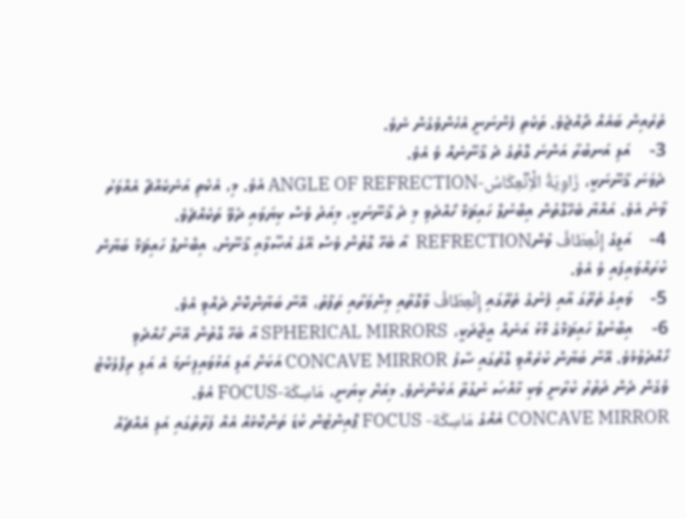ތެރެއިން ބައެއް ދޯއްޖެވެ. ތަކެތި ފެންނަނީ އެހެންވެގެން ނެވެ.
3-    އަލި އަނބުރާ އަންނަ ގޮތުގެ ދެ ޤާނޫނެއް ވެ އެވެ.
ދެވަނަ ޤާނޫނަކީ، زَاوِيَةُ الْأِنْعِكَاسُ-ANGLE OF REFRECTION އެވެ. މި، އެކެތި އަނެކެއްޗާ އެއްވަރު ވާނެ އެވެ. އައްޔާ ބެހޭގޮތުން އިބްނުލް ހައިޘަމް ހޯއްދެވި މި ދެ ޤާނޫނަކީ، މިއަދު ވެސް ކިޔަވައި ދެވޭ ތަކެއްޗެވެ.
4-    އަލީގެ إِنْعِطَافُ ވުންREFRECTION  އާ ބެހޭ ގޮތުން ވެސް އޭގެ އުޞޫލާއި ޤާނޫނު، އިބްނުލް ހައިޘަމް ބަޔާން ކުރައްވައިފައި ވެ އެވެ.
5-    ވައިގެ ތެރޭގަ އާއި ފެނުގެ ތެރޭގައި إِنْعِطَافُ ވާގޮތާއި މިންވަރާއި ތަފާތު، އޭނާ ބަޔާންކޮށް ދެއްވި އެވެ.
6-    އިބްނުލް ހައިޘަމްގެ މޮޅު އަނެއް އީޖާދަކީ، SPHERICAL MIRRORS އާ ބެހޭ ގޮތުން އޭނާ ހޯއްދެވި ހޯއްދެވުމެވެ. އޭނާ ބަޔާން ކުރެއްވި ގޮތުގައި ސާފު CONCAVE MIRROR އަކަށް އަލި އަޅުވައިފިނަމަ އެ އަލި ރިފްލެކްޓު ވެގެން ދެން ދަތުރު ކުރާނީ ވަކި ޚާއްޞަ ނުގުތާ އަކުންނެވެ. މިއަށް ކިޔަނީ، مَاسِكَة-FOCUS އެވެ.
CONCAVE MIRROR އެއްގެ مَاسِكَة- FOCUS ޕޮއިންޓުން ކުޑަ ތަންކޮޅެއް އެއް ފަރާތުގައި އަލި އެއްޗެއް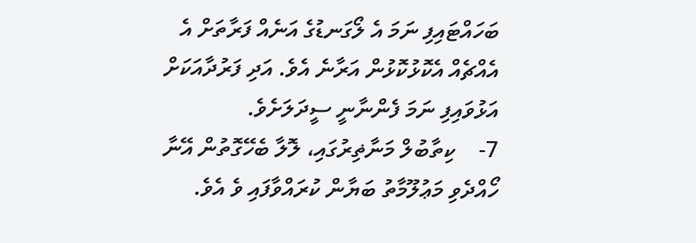ބަހައްޓައިފި ނަމަ އެ ލޯގަނޑުގެ އަނެއް ފަރާތަށް އެ އެއްޗެއް އެކޮޅުކޮޅުން އަރާނެ އެވެ. އަދި ފަރުދާއަކަށް އަޅުވައިފި ނަމަ ފެންނާނީ ސީދަލަށެވެ.
7-    ކިތާބުލް މަނާޡިރުގައި، ލޮލާ ބެހޭގޮތުން އޭނާ ހޯއްދެވި މަޢުލޫމާތު ބަޔާން ކުރައްވާފައި ވެ އެވެ.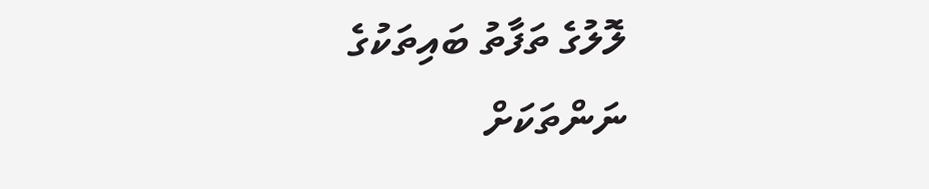ލޮލުގެ ތަފާތު ބައިތަކުގެ ނަންތަކަށް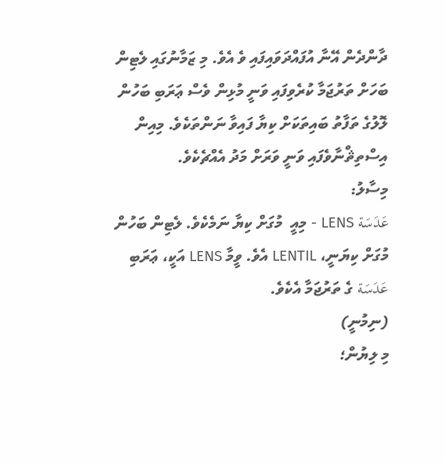ދާންދެން އޭނާ އުފައްދަވައިފައި ވެ އެވެ. މި ޒަމާނުގައި ލެޓިން ބަހަށް ތަރުޖަމާ ކުރެވިފައި ވަނީ މުޅިން ވެސް ޢަރަބި ބަހުން ލޮލުގެ ތަފާތު ބައިތަކަށް ކިޔާ ފައިވާ ނަންތަކެވެ. މިއިން އިސްތިޘްނާވެފައި ވަނީ ވަރަށް މަދު އެއްޗެކެވެ.
މިސާލު:
عَدَسَة LENS - މިއީ  މުގަށް ކިޔާ ނަމެކެވެ. ލެޓިން ބަހުން މުގަށް ކިޔަނީ، LENTIL އެވެ. ވީމާ LENS އަކީ، ޢަރަބި عَدَسَة ގެ ތަރުޖަމާ އެކެވެ.
(ނިމުނީ)
މި ލިޔުން؛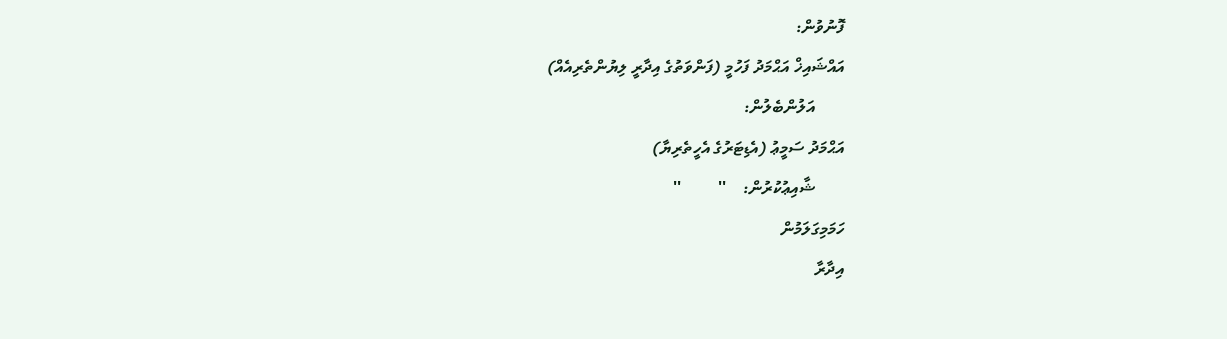ފޮނުވުން:
އައްޝައިޚް އަޙްމަދު ފަހުމީ (ފަންވަތުގެ އިދާރީ ލިޔުންތެރިއެއް)
       އަލުންބެލުން:
އަޙްމަދު ސަމީޢު (އެޑިޓަރުގެ އެހީތެރިޔާ)
       ޝާއިޢުކުރުން:    ''         ''
ހަމަމިގަލަމުން
އިދާރާ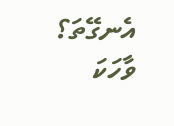އެނގޭތަ؟
ވާހަކަ